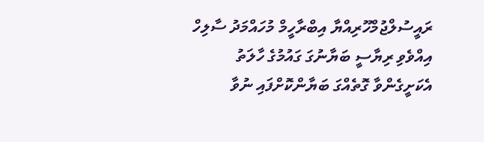ރައީސުލްޖުމްހޫރިއްޔާ އިބްރާހީމް މުހައްމަދު ސާލިހް އިއްވެވި ރިޔާސީ ބަޔާނުގަ ގައުމުގެ ހާލަތު އެކަށީގެންވާ ގޮތެއްގަ ބަޔާންކޮށްފައި ނުވާ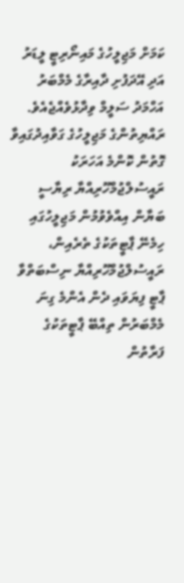ކަމަށް މަޖިލީހުގެ މައިނޯރިޓީ ލީޑަރު އަދި އޭދަފުށި ދާއިރާގެ މެމްބަރު އަހްމަދު ސަލީމް ވިދާޅުވެއްޖެއެވެ.
ރައްޔިތުންގެ މަޖިލީހުގެ ގަވާއިދުގައިވާ ގޮތުން ކޮންމެ އަހަރަކު ރައީސުލްޖުމްހޫރިއްޔާ ރިޔާސީ ބަޔާން އިއްވެވުމުން މަޖިލީހުގައި ހިމެނޭ ޕާޓީތަކުގެ ތެރެއިން، ރައީސުލްޖުމްހޫރިއްޔާ ނިސްބަތްވާ ޕާޓީ ފިޔަވައި ދެން އެންމެ ގިނަ މެމްބަރުން ތިއްބޭ ޕާޓީތަކުގެ ފަރާތުން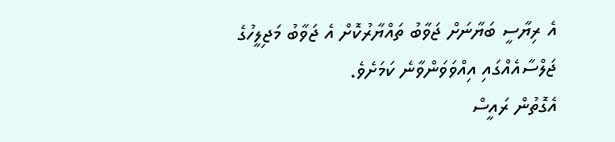އެ ރިޔާސީ ބަޔާނަށް ޖަވާބު ތައްޔާރުކޮށް އެ ޖަވާބު މަޖިލީހުގެ ޖަލްސާއެއްގައި އިއްވަވަންވާނެ ކަމަށެވެ.
އެގޮތުން ރައީސް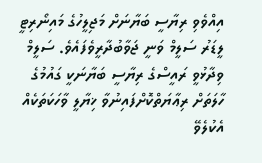އިއްވެވި ރިޔާސީ ބަޔާނަށް މަޖިލީހުގެ މައިނޯރިޓީ ލީޑަރު ސަލީމް ވަނީ ޖަވާބުދާރީވެފައެވެ. ސަލީމް ވިދާޅުވީ ރައީސްގެ ރިޔާސީ ބަޔާނަކީ ގައުމުގެ ހާލަތަށް ރިޢާޔަތްކޮށްފައިނުވާ ޚިޔާލީ ވާހަކަތަކެއް އެކުލެވޭ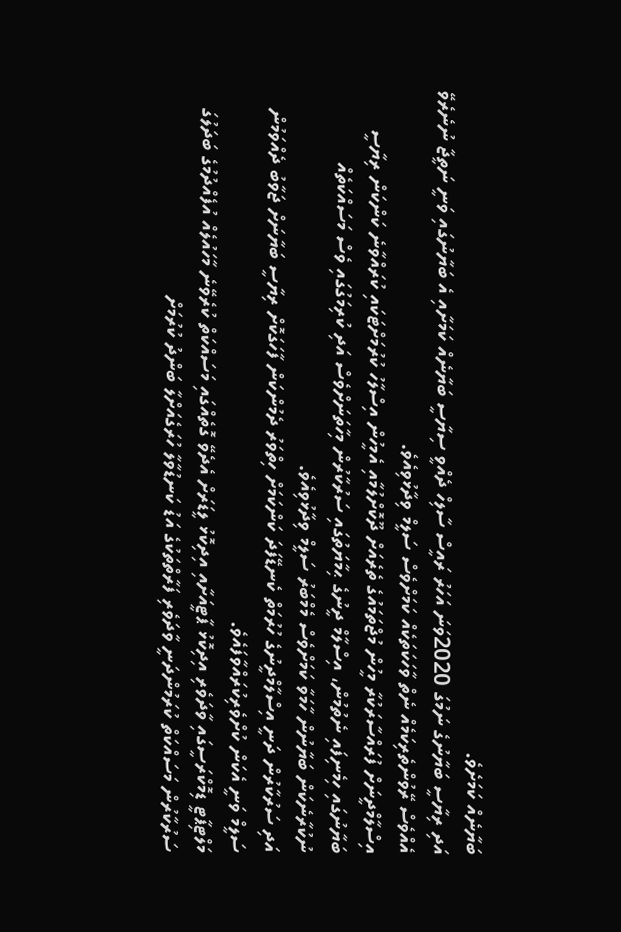ބަޔާނެއް ކަމަށެވެ.
އަދި ރިޔާސީ ބަޔާނުގެ ނަމުގަ 2020ވަނަ އަހަރު ރައީސް ސާލިހް ދެއްވީ ސިޔާސީ ބަޔާނެއް ކަމަށާއި އެ ބަޔާނުގައި ވަނީ ނަތީޖާ ނުނެރެވޭ އެއްވެސް ރޭވުންތެރިކަމެއް ނެތް ވާހަކަތަކެއް ކަމަށްވެސް ސަލީމް ވިދާޅުވިއެވެ.
އިސްލާމްދީނަށް ފުރައްސާރަކުރާ މީހުން މުޖްތަމައުގެ ތެރެއަށް ދޫކޮށްލުމާއި އެމީހުން އިސްލާހު ކުރުމަށްޓަކައި ކުރައްވާނެ ކަންކަން ރިޔާސީ ބަޔާނުގައި ހިމެނިފައި ނެތުމުން، އިސްލާމް ދީނުގެ ޙިމާޔަތުގައި ސަރުކާރުން މިހާތަނަށްވެސް އަދި ކުރިމަގުގައި ވެސް މަސައްކަތެއް ނުކުރާނެކަން ބަޔާނުން ހާމަވާ ކަމަށްވެސް މެމްބަރު ސަލީމް ވިދާޅުވިއެވެ.
އަދި ސަރުކާރުން ދަނީ އިސްލާމްދީނުގެ ހުރުމަތް ކެނޑޭފަދަ ކަންކަމަށް ހިތްވަރު ދެމުންކަން ފާހަގަކޮށް ރިޔާސީ ބަޔާނަށް ޖަވާބު ދެއްވަމުން ސަލީމް ވަނީ އެކަން ކުށްވެރިކުރައްވާފައެވެ.
މަލްޓިޕާޓީ ޑިމޮކްރަސީގައި ވާދަވެރި އިދިކޮޅު ޕާޓީއަށާއި އިދިކޮޅު ލީޑަރަށް އެދެވޭ ގޮތެއްގައި މަސައްކަތް ކުރެވޭނެ މާހައުލެއް އުފެއްދުމުގެ ބަދަލުގަ ސަރުކާރުން މަސައްކަތް ކުރަމުންދަނީ ވާދަވެރި ފަރާތްތަކުގެ އަޑު ކަނޑުވާލާ ހުރަގެއަށްލާ ބަންދު ކުރުމަށް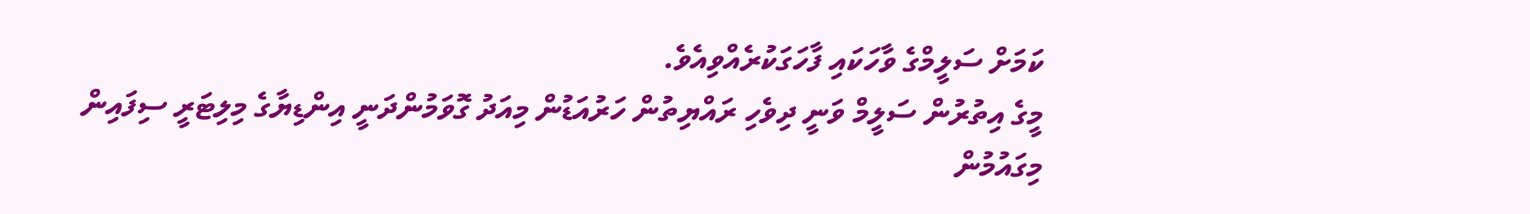ކަމަށް ސަލީމްގެ ވާހަކައި ފާހަގަކުރެއްވިއެވެ.
މީގެ އިތުރުން ސަލީމް ވަނީ ދިވެހި ރައްޔިތުން ހަރުއަޑުން މިއަދު ގޮވަމުންދަނީ އިންޑިޔާގެ މިލިޓަރީ ސިފައިން މިގައުމުން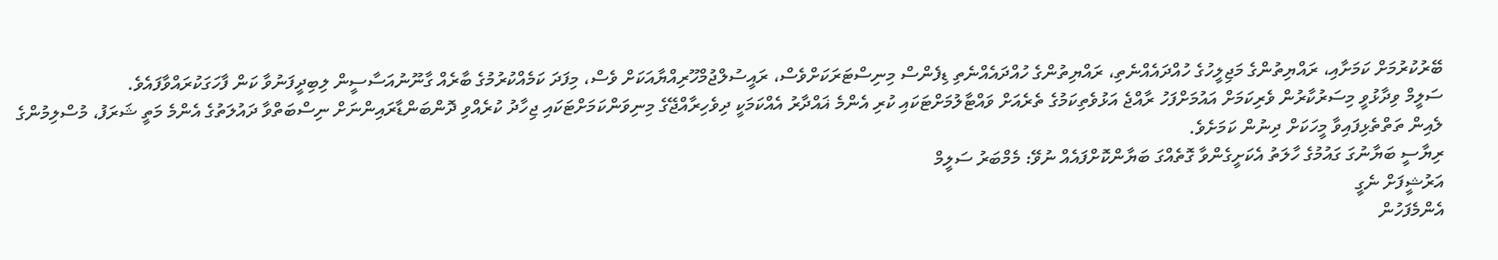ބޭރުކުރުމަށް ކަމަށާއި، ރައްޔިތުންގެ މަޖިލީހުގެ ހުއްދައެއްނެތި، ރައްޔިތުންގެ ހުއްދައެއްނެތި ޑިފެންސް މިނިސްޓަރަކަށްވެސް، ރައީސުލްޖުމްހޫރިއްޔާއަކަށް ވެސް، މިފަދަ ކަމެއްކުރުމުގެ ބާރެއް ގާނޫނުއަސާސީން ލިބިދީފަނުވާ ކަން ފާހަގަކުރައްވާފައެވެ.
ސަލީމް ވިދާޅުވީ މިސަރުކާރުން ވެރިކަމަށް އައުމަށްފަހު ރާއްޖެ އަޅުވެތިކަމުގެ ތެރެއަށް ވައްޓާލުމަށްޓަކައި ކުރި އެންމެ ޣައްދާރު އެއްކަމަކީ ދިވެހިރާއްޖޭގެ މިނިވަންކަމަށްޓަކައި ޖިހާދު ކުރެއްވި ދޮންބަންޑާރައިންނަށް ނިސްބަތްވާ ދައުލަތުގެ އެންމެ މަތީ ޝަރަފު، މުސްލިމުންގެ ލެއިން ތަތްތެޅިފައިވާ މީހަކަށް ދިނުން ކަމަށެވެ.
ރިޔާސީ ބަޔާނުގަ ގައުމުގެ ހާލަތު އެކަށީގެންވާ ގޮތެއްގަ ބަޔާންކޮށްފައެއް ނުވޭ: މެމްބަރު ސަލީމް
އަރުޝީފަށް ނެގީ
އެންމެފަހުން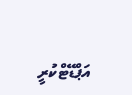އަޕްޑޭޓްކުރީ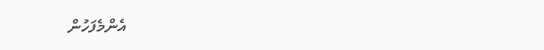އެންމެފަހުން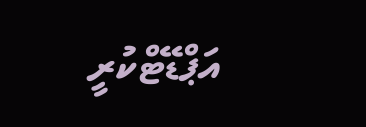އަޕްޑޭޓްކުރީ